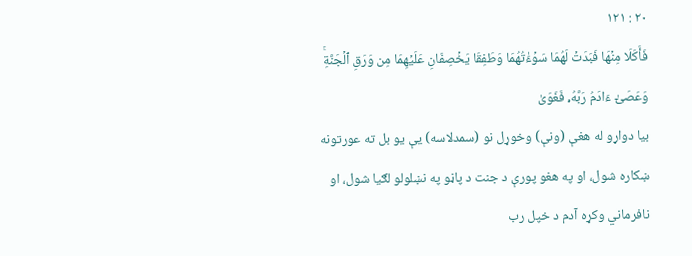٢٠ : ١٢١
فَأَكَلَا مِنۡهَا فَبَدَتۡ لَهُمَا سَوۡءَٰتُهُمَا وَطَفِقَا يَخۡصِفَانِ عَلَيۡهِمَا مِن وَرَقِ ٱلۡجَنَّةِۚ وَعَصَىٰٓ ءَادَمُ رَبَّهُۥ فَغَوَىٰ
بيا دواړو له هغې (ونې) وخوړل نو (سمدلاسه) يې يو بل ته عورتونه ښكاره شول، او په هغو پورې د جنت د پاڼو په نښلولو لګيا شول، او نافرماني وکړه آدم د خپل رب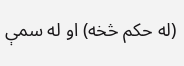(له حکم څخه) او له سمې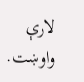لارې واوښت.